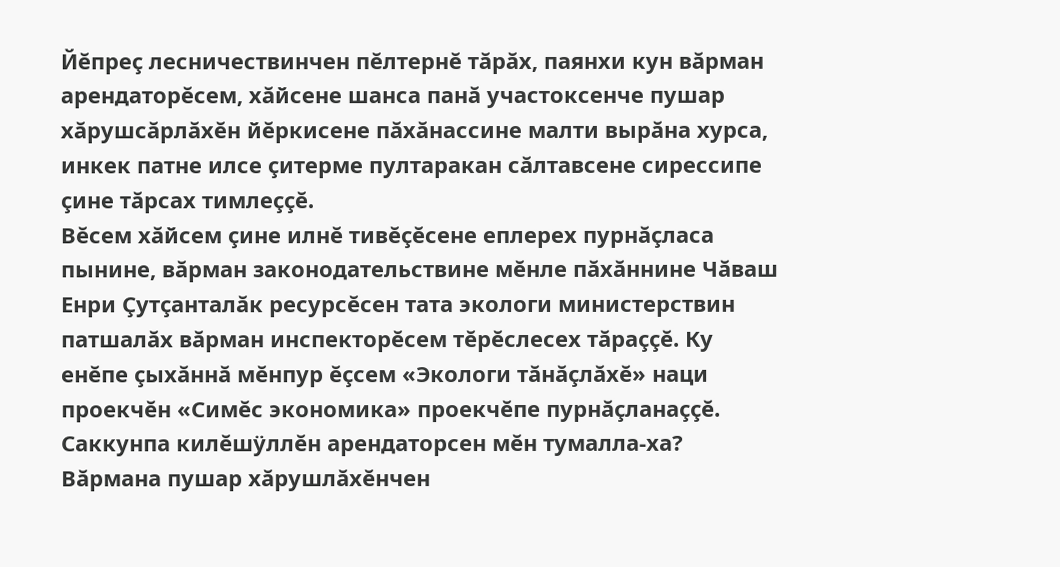Йĕпреç лесничествинчен пĕлтернĕ тăрăх, паянхи кун вăрман арендаторĕсем, хăйсене шанса панă участоксенче пушар хăрушсăрлăхĕн йĕркисене пăхăнассине малти вырăна хурса, инкек патне илсе çитерме пултаракан сăлтавсене сирессипе çине тăрсах тимлеççĕ.
Вĕсем хăйсем çине илнĕ тивĕçĕсене еплерех пурнăçласа пынине, вăрман законодательствине мĕнле пăхăннине Чăваш Енри Çутçанталăк ресурсĕсен тата экологи министерствин патшалăх вăрман инспекторĕсем тĕрĕслесех тăраççĕ. Ку енĕпе çыхăннă мĕнпур ĕçсем «Экологи тăнăçлăхĕ» наци проекчĕн «Симĕс экономика» проекчĕпе пурнăçланаççĕ.
Саккунпа килĕшÿллĕн арендаторсен мĕн тумалла-ха? Вăрмана пушар хăрушлăхĕнчен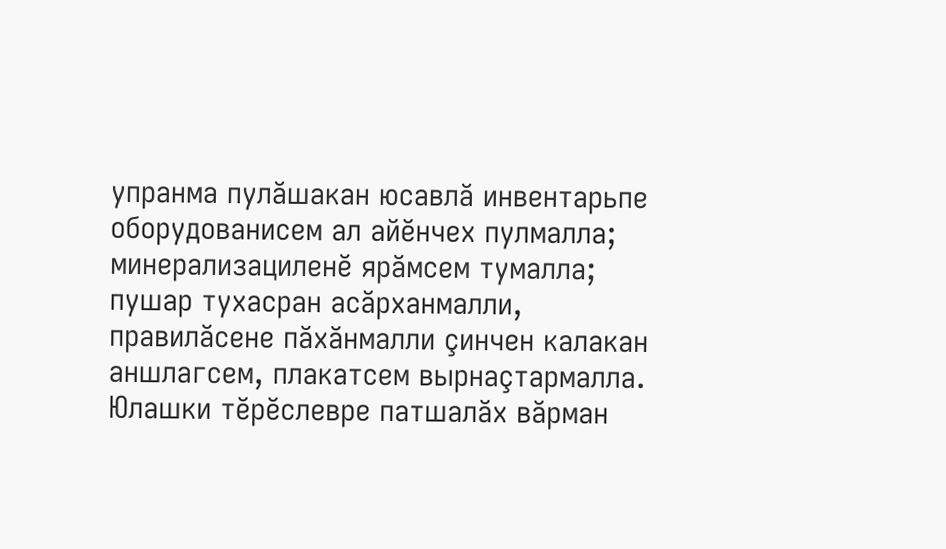упранма пулăшакан юсавлă инвентарьпе оборудованисем ал айĕнчех пулмалла; минерализациленĕ ярăмсем тумалла; пушар тухасран асăрханмалли, правилăсене пăхăнмалли çинчен калакан аншлагсем, плакатсем вырнаçтармалла.
Юлашки тĕрĕслевре патшалăх вăрман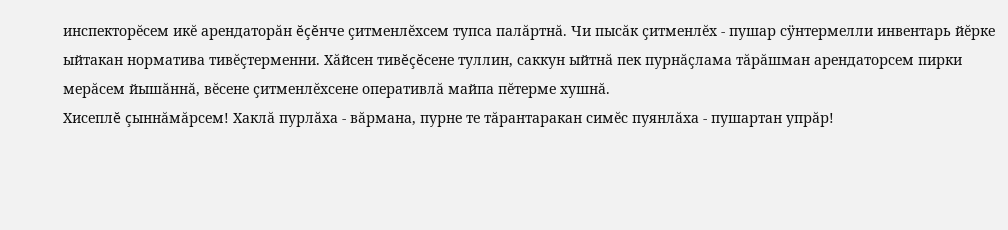инспекторĕсем икĕ арендаторăн ĕçĕнче çитменлĕхсем тупса палăртнă. Чи пысăк çитменлĕх - пушар сÿнтермелли инвентарь йĕрке ыйтакан норматива тивĕçтерменни. Хăйсен тивĕçĕсене туллин, саккун ыйтнă пек пурнăçлама тăрăшман арендаторсем пирки мерăсем йышăннă, вĕсене çитменлĕхсене оперативлă майпа пĕтерме хушнă.
Хисеплĕ çыннăмăрсем! Хаклă пурлăха - вăрмана, пурне те тăрантаракан симĕс пуянлăха - пушартан упрăр!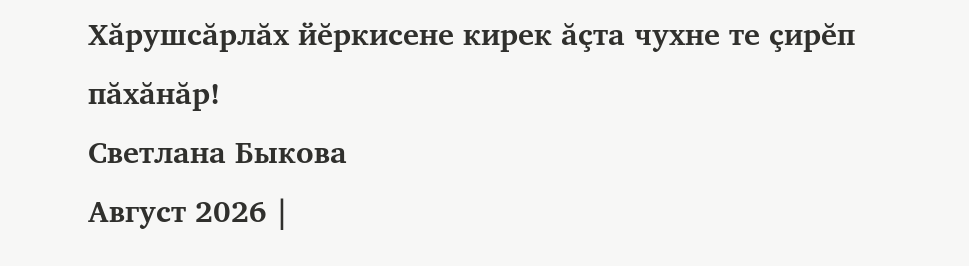Хăрушсăрлăх йĕркисене кирек ăçта чухне те çирĕп пăхăнăр!
Светлана Быкова
Август 2026 |